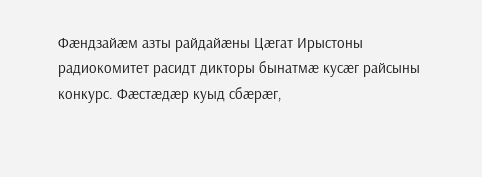Фæндзайæм азты райдайæны Цæгат Ирыстоны радиокомитет расидт дикторы бынатмæ кусæг райсыны конкурс. Фæстæдæр куыд сбæрæг,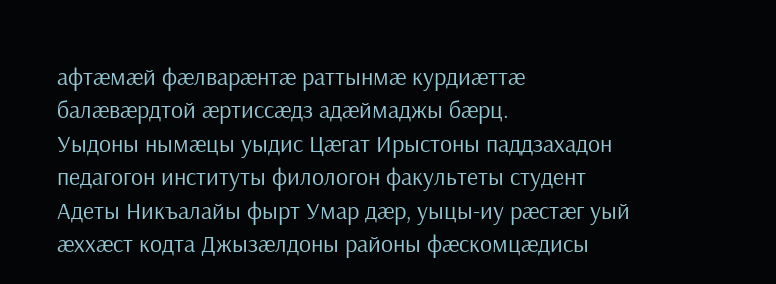афтæмæй фæлварæнтæ раттынмæ курдиæттæ балæвæрдтой æртиссæдз адæймаджы бæрц.
Уыдоны нымæцы уыдис Цæгат Ирыстоны паддзахадон педагогон институты филологон факультеты студент Адеты Никъалайы фырт Умар дæр, уыцы-иу рæстæг уый æххæст кодта Джызæлдоны районы фæскомцæдисы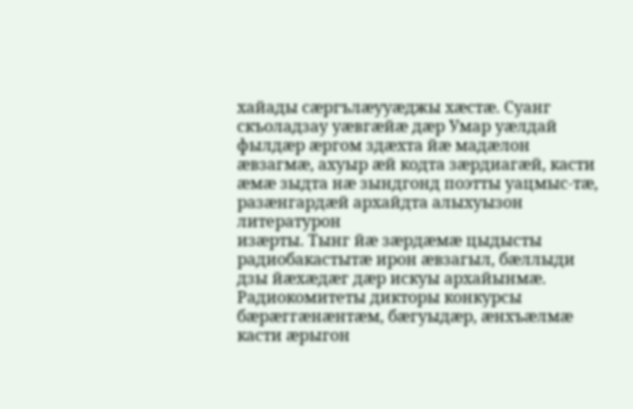хайады сæргълæууæджы хæстæ. Суанг скъоладзау уæвгæйæ дæр Умар уæлдай фылдæр æргом здæхта йæ мадæлон æвзагмæ, ахуыр æй кодта зæрдиагæй, касти æмæ зыдта нæ зындгонд поэтты уацмыс-тæ, разæнгардæй архайдта алыхуызон литературон
изæрты. Тынг йæ зæрдæмæ цыдысты радиобакастытæ ирон æвзагыл, бæллыди дзы йæхæдæг дæр искуы архайынмæ.
Радиокомитеты дикторы конкурсы бæрæггæнæнтæм, бæгуыдæр, æнхъæлмæ касти æрыгон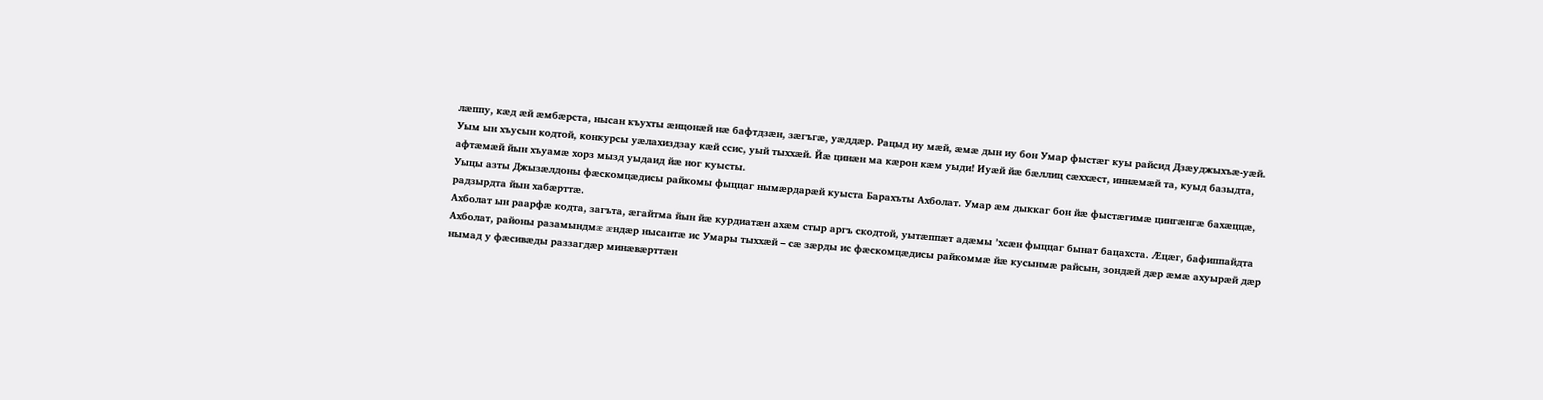лæппу, кæд æй æмбæрста, нысан къухты æнцонæй нæ бафтдзæн, зæгъгæ, уæддæр. Рацыд иу мæй, æмæ дын иу бон Умар фыстæг куы райсид Дзæуджыхъæ-уæй. Уым ын хъусын кодтой, конкурсы уæлахиздзау кæй ссис, уый тыххæй. Йæ цинæн ма кæрон кæм уыди! Иуæй йæ бæллиц сæххæст, иннæмæй та, куыд базыдта, афтæмæй йын хъуамæ хорз мызд уыдаид йæ ног куысты.
Уыцы азты Джызæлдоны фæскомцæдисы райкомы фыццаг нымæрдарæй куыста Барахъты Ахболат. Умар æм дыккаг бон йæ фыстæгимæ цингæнгæ бахæццæ, радзырдта йын хабæрттæ.
Ахболат ын раарфæ кодта, загъта, æгайтма йын йæ курдиатæн ахæм стыр аргъ скодтой, уытæппæт адæмы ’хсæн фыццаг бынат бацахста. Æцæг, бафиппайдта Ахболат, районы разамындмæ æндæр нысантæ ис Умары тыххæй – сæ зæрды ис фæскомцæдисы райкоммæ йæ кусынмæ райсын, зондæй дæр æмæ ахуырæй дæр нымад у фæсивæды раззагдæр минæвæрттæн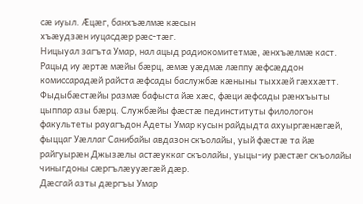сæ иуыл. Æцæг, банхъæлмæ кæсын
хъæудзæн иуцасдæр рæс-тæг.
Ницыуал загъта Умар, нал ацыд радиокомитетмæ, æнхъæлмæ каст. Рацыд иу æртæ мæйы бæрц, æмæ уæдмæ лæппу æфсæддон комиссарадæй райста æфсады баслужбæ кæныны тыххæй гæххæтт.
Фыдыбæстæйы размæ бафыста йæ хæс, фæци æфсады рæнхъыты цыппар азы бæрц. Службæйы фæстæ пединституты филологон факультеты рауагъдон Адеты Умар кусын райдыдта ахуыргæнæгæй, фыццаг Уæллаг Санибайы авдазон скъолайы, уый фæстæ та йæ райгуырæн Джызæлы астæуккаг скъолайы, уыцы-иу рæстæг скъолайы чиныгдоны сæргълæууæгæй дæр.
Дæсгай азты дæргъы Умар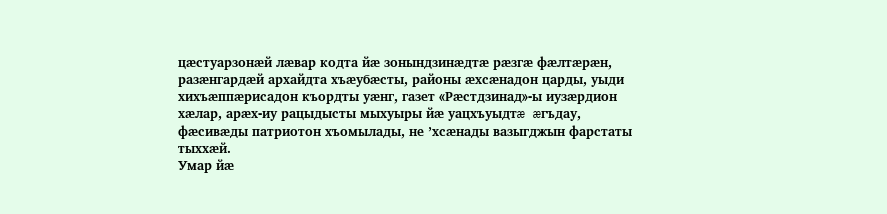цæстуарзонæй лæвар кодта йæ зонындзинæдтæ рæзгæ фæлтæрæн, разæнгардæй архайдта хъæубæсты, районы æхсæнадон царды, уыди хихъæппæрисадон къордты уæнг, газет «Рæстдзинад»-ы иузæрдион хæлар, арæх-иу рацыдысты мыхуыры йæ уацхъуыдтæ æгъдау, фæсивæды патриотон хъомылады, не ’хсæнады вазыгджын фарстаты тыххæй.
Умар йæ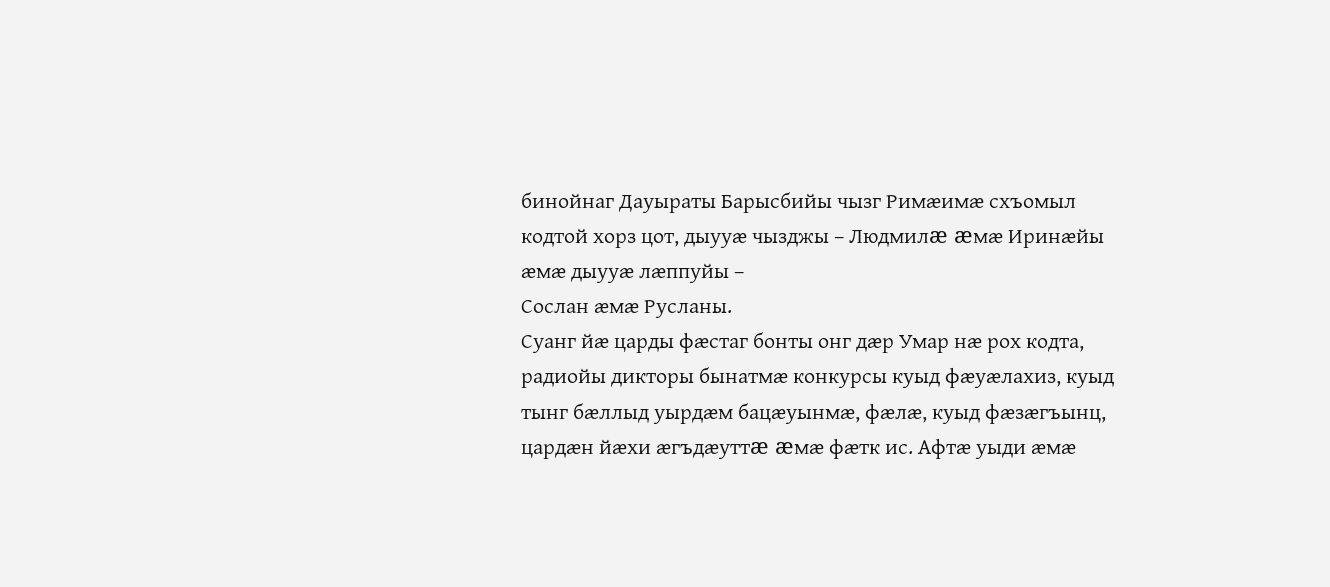бинойнаг Дауыраты Барысбийы чызг Римæимæ схъомыл кодтой хорз цот, дыууæ чызджы – Людмилæ æмæ Иринæйы æмæ дыууæ лæппуйы –
Сослан æмæ Русланы.
Суанг йæ царды фæстаг бонты онг дæр Умар нæ рох кодта, радиойы дикторы бынатмæ конкурсы куыд фæуæлахиз, куыд тынг бæллыд уырдæм бацæуынмæ, фæлæ, куыд фæзæгъынц, цардæн йæхи æгъдæуттæ æмæ фæтк ис. Афтæ уыди æмæ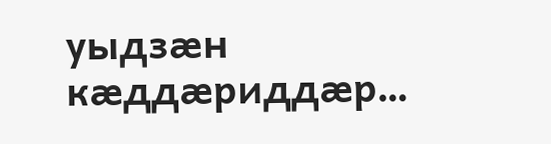уыдзæн кæддæриддæр…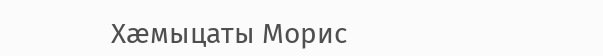Хæмыцаты Морис